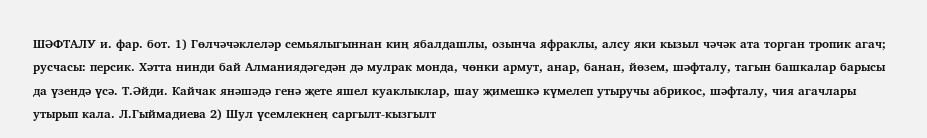ШӘФТАЛУ и. фар. бот. 1) Гөлчәчәклеләр семьялыгыннан киң ябалдашлы, озынча яфраклы, алсу яки кызыл чәчәк ата торган тропик агач; русчасы: персик. Хәтта нинди бай Алманиядәгедән дә мулрак монда, чөнки армут, анар, банан, йөзем, шәфталу, тагын башкалар барысы да үзендә үсә. Т.Әйди. Кайчак янәшәдә генә җете яшел куаклыклар, шау җимешкә күмелеп утыручы абрикос, шәфталу, чия агачлары утырып кала. Л.Гыймадиева 2) Шул үсемлекнең саргылт-кызгылт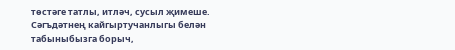төстәге татлы, итләч, сусыл җимеше. Сәгъдәтнең кайгыртучанлыгы белән табыныбызга борыч,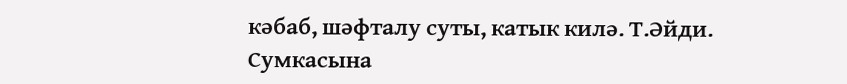кәбаб, шәфталу суты, катык килә. Т.Әйди. Сумкасына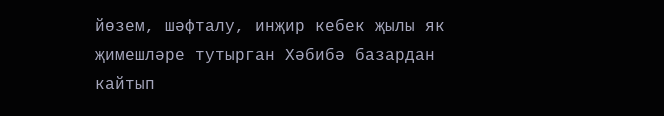йөзем, шәфталу, инҗир кебек җылы як җимешләре тутырган Хәбибә базардан кайтып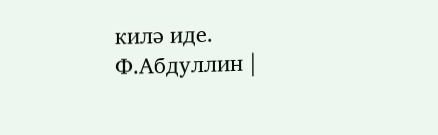килә иде. Ф.Абдуллин |